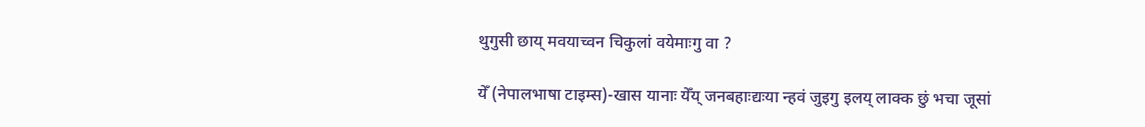थुगुसी छाय् मवयाच्वन चिकुलां वयेमाःगु वा ?

येँ (नेपालभाषा टाइम्स)-खास यानाः येँय् जनबहाःद्यःया न्हवं जुइगु इलय् लाक्क छुं भचा जूसां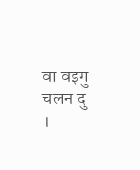वा वइगु चलन दु ।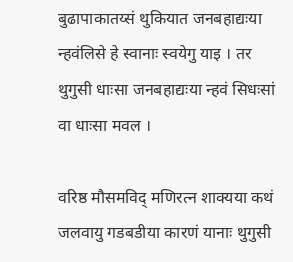बुढापाकातय्सं थुकियात जनबहाद्यःया न्हवंलिसे हे स्वानाः स्वयेगु याइ । तर थुगुसी धाःसा जनबहाद्यःया न्हवं सिधःसां वा धाःसा मवल ।

वरिष्ठ मौसमविद् मणिरत्न शाक्यया कथं जलवायु गडबडीया कारणं यानाः थुगुसी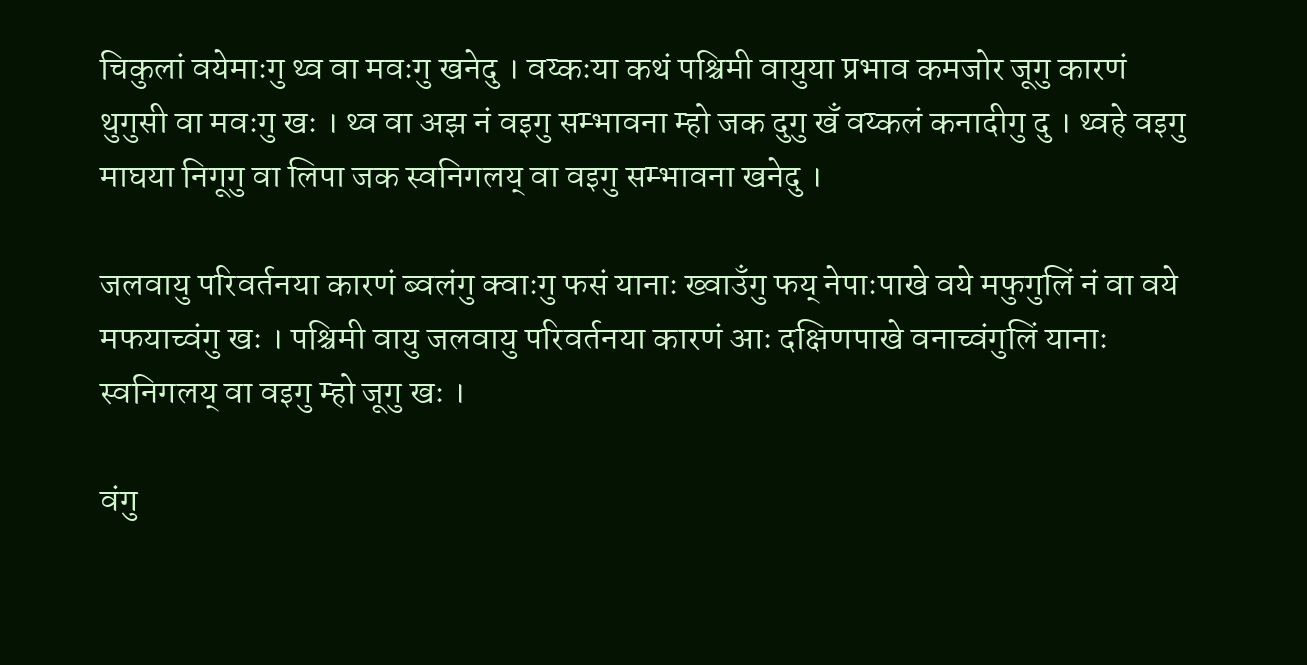चिकुलां वयेमाःगु थ्व वा मवःगु खनेदु । वय्कःया कथं पश्चिमी वायुया प्रभाव कमजोर जूगु कारणं थुगुसी वा मवःगु खः । थ्व वा अझ नं वइगु सम्भावना म्हो जक दुगु खँ वय्कलं कनादीगु दु । थ्वहे वइगु माघया निगूगु वा लिपा जक स्वनिगलय् वा वइगु सम्भावना खनेदु ।

जलवायु परिवर्तनया कारणं ब्वलंगु क्वाःगु फसं यानाः ख्वाउँगु फय् नेपाःपाखे वये मफुगुलिं नं वा वये मफयाच्वंगु खः । पश्चिमी वायु जलवायु परिवर्तनया कारणं आः दक्षिणपाखे वनाच्वंगुलिं यानाः स्वनिगलय् वा वइगु म्हो जूगु खः ।

वंगु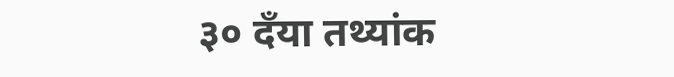३० दँया तथ्यांक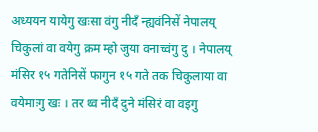अध्ययन यायेगु खःसा वंगु नीदँ न्ह्यवंनिसें नेपालय् चिकुलां वा वयेगु क्रम म्हो जुया वनाच्वंगु दु । नेपालय् मंसिर १५ गतेनिसें फागुन १५ गते तक चिकुलाया वा वयेमाःगु खः । तर थ्व नीदँ दुने मंसिरं वा वइगु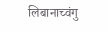लिबानाच्वंगु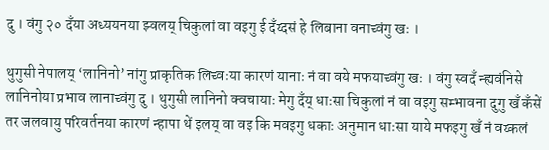दु । वंगु २० दँया अध्ययनया झ्वलय् चिकुलां वा वइगु ई दँय्दसं हे लिबाना वनाच्वंगु खः ।

थुगुसी नेपालय् ‘लानिनो’ नांगु प्राकृतिक लिच्वःया कारणं यानाः नं वा वये मफयाच्वंगु खः । वंगु स्वदँ न्ह्यवंनिसे लानिनोया प्रभाव लानाच्वंगु दु । थुगुसी लानिनो क्वचायाः मेगु दँय् धाःसा चिकुलां नं वा वइगु सम्भावना दुगु खँ कँसें तर जलवायु परिवर्तनया कारणं न्हापा थें इलय् वा वइ कि मवइगु धकाः अनुमान धाःसा याये मफइगु खँ नं वय्कलं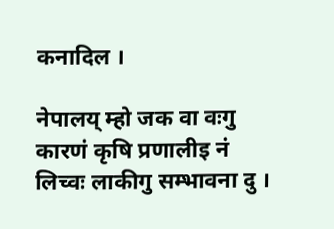कनादिल ।

नेपालय् म्हो जक वा वःगु कारणं कृषि प्रणालीइ नं लिच्वः लाकीगु सम्भावना दु ।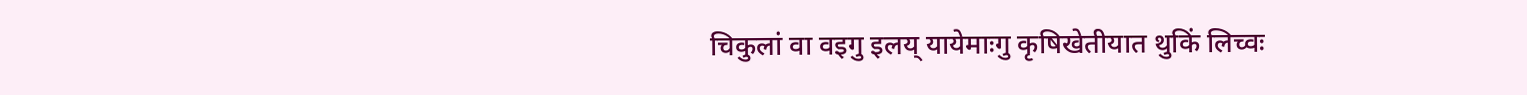चिकुलां वा वइगु इलय् यायेमाःगु कृषिखेतीयात थुकिं लिच्वः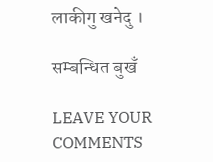लाकीगु खनेदु ।

सम्बन्धित बुखँ

LEAVE YOUR COMMENTS